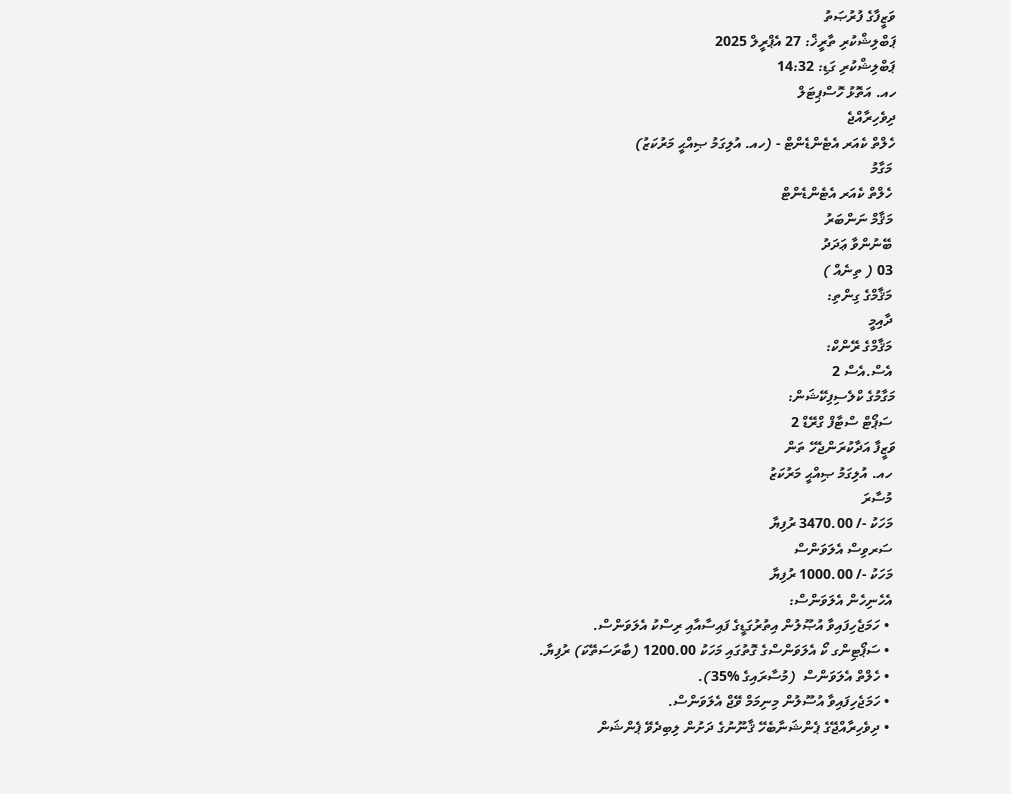ވަޒީފާގެ ފުރުޞަތު
ޕަބްލިޝްކުރި ތާރީޚް: 27 އެޕްރީލް 2025
ޕަބްލިޝްކުރި ގަޑި: 14:32
ހއ. އަތޮޅު ހޮސްޕިޓަލް
ދިވެހިރާއްޖެ
ހެލްތް ކެއަރ އެޓެންޑެންޓް - (ހއ. އުލިގަމު ޞިއްޙީ މަރުކަޒު)
 މަގާމު
 ހެލްތް ކެއަރ އެޓެންޑެންޓް
 މަޤާމް ނަންބަރު
 ބޭނުންވާ ޢަދަދު
 03 ( ތިނެއް )
 މަޤާމްގެ ގިންތި:
 ދާއިމީ
 މަޤާމްގެ ރޭންކް:
 އެސް.އެސް 2
މަގާމުގެ ކްލެސިފިކޭޝަން:
 ސަޕޯޓް ސްޓާފް ގްރޭޑް 2
ވަޒީފާ އަދާކުރަންޖެހޭ ތަން
 ހއ. އުލިގަމު ޞިއްޙީ މަރުކަޒު
 މުސާރަ
 މަހަކު -/ 3470.00 ރުފިޔާ
 ސަރވިސް އެލަވަންސް
 މަހަކު -/ 1000.00 ރުފިޔާ
 އެހެނިހެން އެލަވަންސް:
  • ހަމަޖެހިފައިވާ އުޞޫލުން އިތުރުގަޑީގެ ފައިސާއާއި ރިސްކު އެލަވަންސް.
  • ސަޕޯޓިންގ ކޯ އެލަވަންސްގެ ގޮތުގައި މަހަކު 1200.00 (ބާރަސަތޭކަ) ރުފިޔާ.
  • ހެލްތް އެލަވަންސް  (މުސާރައިގެ %35).
  • ހަމަޖެހިފައިވާ އުސޫލުން މިނިމަމް ވޭޖް އެލަވަންސް.
  • ދިވެހިރާއްޖޭގެ ޕެންޝަނާބެހޭ ޤާނޫނުގެ ދަށުން ލިބިދެވޭ ޕެންޝަން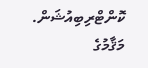ކޮންޓްރިބިއުޝަން.
މަޤާމުގެ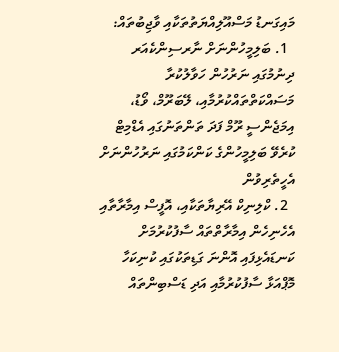މައިގަނޑު މަސްއޫލިއްޔަތުތަކާއި ވާޖިބުތައް:
  1. ބަލިމީހުންނަށް ނާރސިންކެއަރ ދިނުމުގައި ނަރުހުން ހަވާލުކުރާ މަސައްކަތްތައްކުރުމާއި، ލޭބަރޫމް، ވޯޑު، އިމަޖެންސީ ރޫމް ފަދަ ތަންތަނުގައި އެޑްމިޓް ކުރެވޭ ބަލިމީހުންގެ ކަންކަމުގައި ނަރުހުންނަށް އެހީތެރިވުން
  2. ކްލިނިކް އޭރިޔާތަކާއި، އޮފީސް އިމާރާތާއި އެހެނިހެން އިމާރާތްތައް ސާފުކުރުމަށް ކަނޑައެޅިފައި އޮންނަ ގަޑިތަކުގައި ކުނިކަހާ މޮޕްއަޅާ ސާފުކުރުމާއި އަދި ޑަސްބިންތައް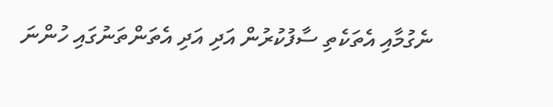ނެގުމާއި އެތަކެތި ސާފުކުރުން އަދި އަދި އެތަންތަނުގައި ހުންނަ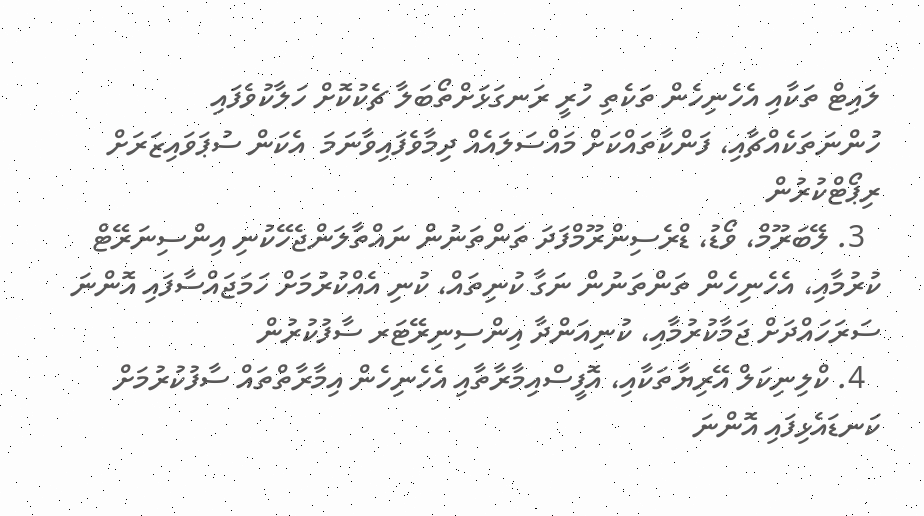ލައިޓް ތަކާއި އެހެނިހެން ތަކެތި ހުރީ ރަނގަޅަށްތޯބަލާ ޗެކުކޮށް ހަލާކުވެފައި ހުންނަތަކެއްޗާއި، ފަންކާތައްކަށް މައްސަލައެއް ދިމާވެފައިވާނަމަ  އެކަން ސުޕަވައިޒަރަށް ރިޕޯޓްކުރުން
  3. ލޭބަރޫމް، ވޯޑު، ޑްރެސިންރޫމްފަދަ ތަންތަނުން ނައްތާލަންޖެހޭކުނި އިންސިނަރޭޓް ކުރުމާއި، އެހެނިހެން ތަންތަނުން ނަގާ ކުނިތައް، ކުނި އެއްކުރުމަށް ހަމަޖައްސާފައި އޮންނަ ސަރަހައްދަށް ޖަމާކުރުމާއި، ކުނިއަންދާ އިންސިނިރޭޓަރ ސާފުކުރުން
  4. ކްލިނިކަލް އޭރިޔާތަކާއި، އޮފީސްއިމާރާތާއި އެހެނިހެން އިމާރާތްތައް ސާފުކުރުމަށް ކަނޑައެޅިފައި އޮންނަ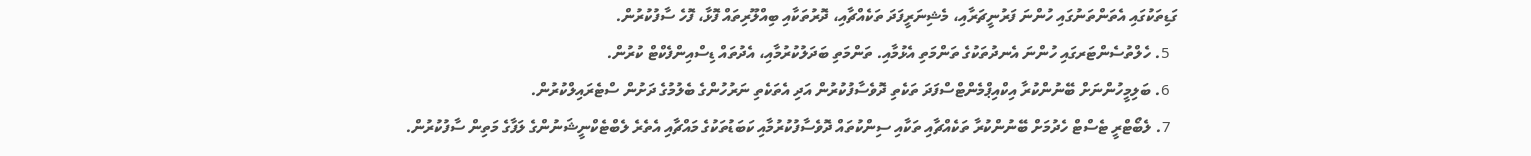ގަޑިތަކުގައި އެތަންތަނުގައި ހުންނަ ފަރުނީޗަރާއި، މެޝިނަރީފަދަ ތަކެއްޗާއި، ދޮރުތަކާއި ބިއްލޫރިތައް ފޮޅާ، ފޮހެ ސާފުކުރުން.
  5. ހެލްތުސެންޓަރގައި ހުންނަ އެނދުތަކުގެ ތަންމަތި އެޅުމާއި. ތަންމަތި ބަދަލުކުރުމާއި، އެދުތައް ޑިސްއިންފެކްޓް ކުރުން.
  6. ބަލިމީހުންނަށް ބޭނުންކުރާ އިކްއިޕްމެންޓްސްފަދަ ތަކެތި ދޮވެސާފުކުރުން އަދި އެތަކެތި ނަރުހުންގެ ބެލުމުގެ ދަށުން ސްޓެރައިލްކުރުން.
  7. ލެބޯޓްރީ ޓެސްޓް ހެދުމަށް ބޭނުންކުރާ ތަކެއްޗާއި ތަކާއި ސިންކުތައް ދޮވެސާފުކުރުމާއި ކަބަޑުތަކުގެ މައްޗާއި އެތެރެ ލެބްޓެކްނީޝަނުންގެ ލަފާގެ މަތިން ސާފުކުރުން.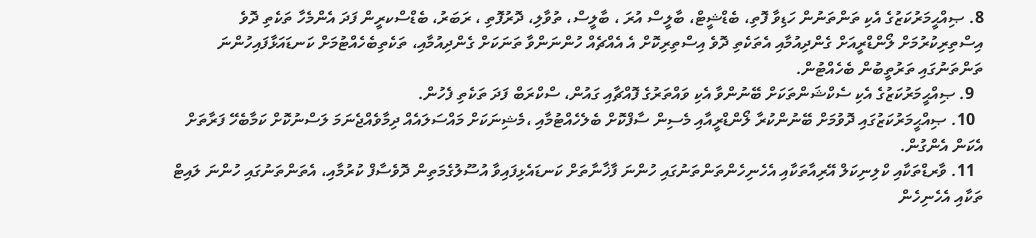8. ޞިއްޙީމަރުކަޒުގެ އެކި ތަންތަނުން ހަޑިވާ ފޮތި، ބެޑްޝީޓް، ބާލީސް އުރަ ، ބާލީސް، ތުވާލި، ދޮރުފޮތި ، ރަބަރު، ބެޑްސްކރީން ފަދަ އެންމެހާ ތަކެތި ދޮވެ އިސްތިރިކުރުމަށް ލޯންޑްރީއަށް ގެންދިއުމާއި އެތަކެތި ދޮވެ އިސްތިރިކޮށް އެ އެއްޗެއް ހުންނަންވާ ތަނަކަށް ގެންދިއުމާއި، ތަކެތިބެހެއްޓުމަށް ކަނޑައަޅާފައިހުންނަ ތަންތަނުގައި ތަރުތީބުން ބެހެއްޓުން.
  9. ޞިއްޙީމަރުކަޒުގެ އެކި ސެކްޝަންތަކަށް ބޭނުންވާ އެކި ވައްތަރުގެ ފޮއްޗާއި ގައުން، ސްކްރަބް ފަދަ ތަކެތި ފެހުން.
  10. ޞިއްޙީމަރުކަޒުގައި ދޮވުމަށް ބޭނުންކުރާ ލޯންޑްރީއާއި މެސިން ސާފްކޮށް ބެލެހެއްޓުމާއި ،މެޝިނަކަށް މައްސަލައެއް ދިމާވެއްޖެނަމަ ލަސްނުކޮށް ކަމާބެހޭ ފަރާތަށް އެކަން އެންގުން.
  11. ވާރޑްތަކާއި ކްލިނިކަލް އޭރިއާތަކާއި އެހެނިހެންތަންތަނުގައި ހުންނަ ފާޚާނާތަށް ކަނޑައެޅިފައިވާ އުސޫލުގެމަތިން ދޮވެސާފް ކުރުމާއި، އެތަންތަނުގައި ހުންނަ ލައިޓް ތަކާއި އެހެނިހެން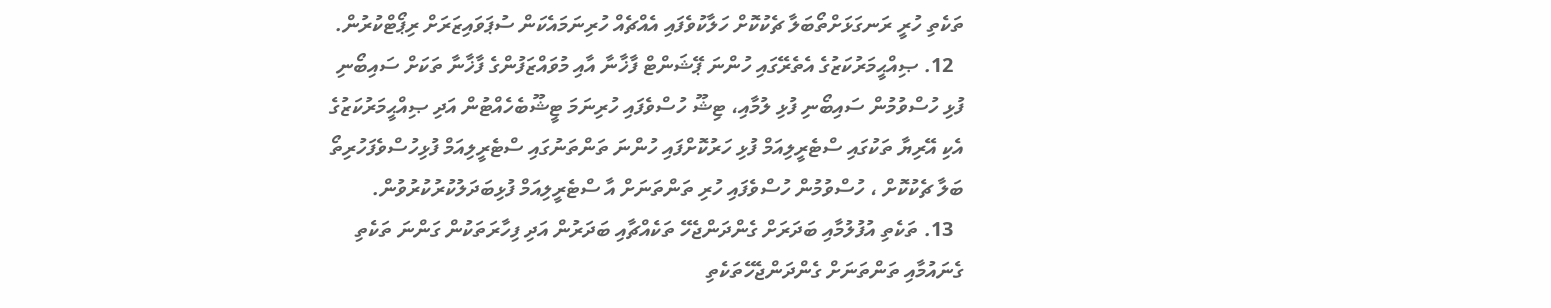ތަކެތި ހުރީ ރަނގަޅަށްތޯބަލާ ޗެކުކޮށް ހަލާކުވެފައި އެއްޗެއް ހުރިނަމައެކަން ސުޕަވައިޒަރަށް ރިޕޯޓްކުރުން.
  12. ޞިއްޙީމަރުކަޒުގެ އެތެރޭގައި ހުންނަ ޕޭޝަންޓް ފާޚާނާ އާއި މުވައްޒަފުންގެ ފާޚާނާ ތަކަށް ސައިބޯނި ފުޅި ހުސްވުމުން ސައިބޯނި ފުޅި ލުމާއި، ޓިޝޫ ހުސްވެފައި ހުރިނަމަ ޓީޝޫބެހެއްޓުން އަދި ޞިއްޙީމަރުކަޒުގެ އެކި އޭރިޔާ ތަކުގައި ސްޓެރީލިއަމް ފުޅި ހަރުކޮށްފައި ހުންނަ ތަންތަނުގައި ސްޓެރީލިއަމް ފުޅިހުސްވެފަހުރިތޯ ބަލާ ޗެކުކޮށް ، ހުސްވުމުން ހުސްވެފައި ހުރި ތަންތަނަށް އާ ސްޓެރީލިއަމް ފުޅިބަދަލުކުރުކުރުވުން.
  13. ތަކެތި އުފުލުމާއި ބަދަރަށް ގެންދަންޖެހޭ ތަކެއްޗާއި ބަދަރުން އަދި ފިހާރަތަކުން ގަންނަ ތަކެތި ގެނައުމާއި ތަންތަނަށް ގެންދަންޖެހޭތަކެތި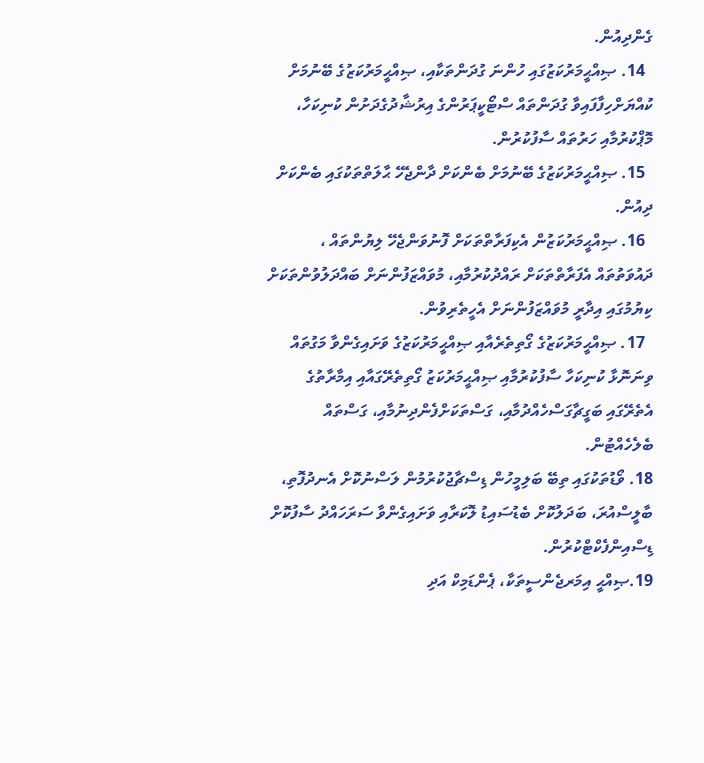ގެންދިއުން.
  14. ޞިއްޙީމަރުކަޒުގައި ހުންނަ ގުދަންތަކާއި، ޞިއްޙީމަރުކަޒުގެ ބޭނުމަށް ކުއްޔަށްހިފާފައިވާ ގުދަންތައް ސްޓޯކީޕަރުންގެ އިރުޝާދުގެދަށުން ކުނިކަހާ، މޮޕްކުރުމާއި ހަރުތައް ސާފުކުރުން.
  15. ޞިއްޙީމަރުކަޒުގެ ބޭނުމަށް ބެންކަށް ދާންޖެހޭ ޙާލަތްތަކުގައި ބެންކަށް ދިއުން.
  16. ޞިއްޙީމަރުކަޒުން އެކިފަރާތްތަކަށް ފޮނުވަންޖެހޭ ލިޔުންތައް ، ދައުވަތުތައް އެފަރާތްތަކަށް ރައްދުކުރުމާއި، މުވައްޒަފުންނަށް ބައްދަލުވުންތަކަށް ކިޔުމުގައި އިދާރީ މުވައްޒަފުންނަށް އެހީތެރިވުން.
  17. ޞިއްޙީމަރުކަޒުގެ ގޯތިތެރެއާއި ޞިއްޙީމަރުކަޒުގެ ވަށައިގެންވާ މަގުތައް ވިނަނޮޅާ ކުނިކަހާ ސާފުކުރުމާއި ޞިއްޙީމަރުކަޒު ގޯތިތެރޭގައާއި އިމާރާތުގެ އެތެރޭގައި ބަގީޗާގަސްހެއްދުމާއި، ގަސްތަކަށްފެންދިނުމާއި، ގަސްތައް ބެލެހެއްޓުން.
18. ވޯޑުތަކުގައި ތިބޭ ބަލިމީހުން ޑިސްޗާޖުކުރުމުން ލަސްނުކޮށް އެނދުފޮތި، ބާލީސްއުރަ، ބަދަލުކޮށް ބެޑުސައިޑު ލޮކަރާއި ވަށައިގެންވާ ސަރަހައްދު ސާފުކޮށް ޑިސްއިންފެކްޓްކުރުން.
19.ޞިއްޙީ އިމަރޖެންސީތަކާ، ޕެންޑަމިކް އަދި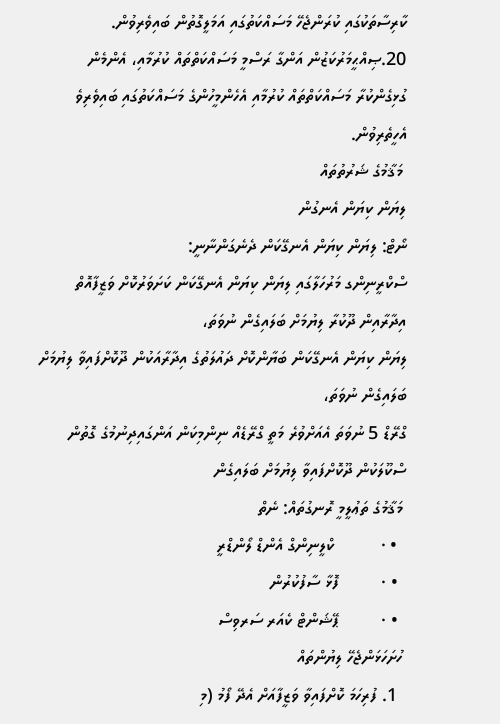ކާރިސާތަކުގައި ކުރަންޖެހޭ މަސައްކަތުގައި އަމަލީގޮތުން ބައިވެރިވުން.
20.ޞިއްޙީމަރުކަޒުން އަންގާ ރަސްމީ މަސައްކަތްތައް ކުރުމާއި، އެންމެން ގުޅިގެންކުރާ މަސައްކަތްތައް ކުރުމާއި އެހެންމީހުންގެ މަސައްކަތުގައި ބައިވެރިވެ އެހީތެރިވުން.
 މަޤާމުގެ ޝަރުތުތައް
ލިޔަން ކިޔަން އެނގުން
ނޯޓް: ލިޔަން ކިޔަން އެނގޭކަން ދެނެގަންނާނީ:
ސްކްރީނިންގ މަރުހަލާގައި ލިޔަން ކިޔަން އެނގޭކަން ކަށަވަރުކޮށް ވަޒީފާއޮތް އިދާރާއިން ދޫކުރާ ލިޔުމަށް ބަލައިގެން ނުވަތަ،
ލިޔަން ކިޔަން އެނގޭކަން ބަޔާންކޮށް ދައުލަތުގެ އިދާރާއަކުން ދޫކޮށްފައިވާ ލިޔުމަށް ބަލައިގެން ނުވަތަ،
ގްރޭޑް 5 ނުވަތަ އެއަށްވުރެ މަތީ ގްރޭޑެއް ނިންމިކަން އަންގައިދިނުމުގެ ގޮތުން ސްކޫލަކުން ދޫކޮށްފައިވާ ލިޔުމަށް ބަލައިގެން
 މަޤާމުގެ ތަޢުލީމީ ރޮނގުތައް: ނެތް
  • ·          ކްލީނިންގް އެންޑް ލޯންޑްރީ
  • ·         ފޮޅާ ސާފުކުރުން
  • ·         ޕޭޝަންޓް ކެއަރ ސަރވިސް
 ހުށަހަޅަންޖެހޭ ލިޔުންތައް
  1. ފުރިހަމަ ކޮށްފައިވާ ވަޒީފާއަށް އެދޭ ފޯމު (މި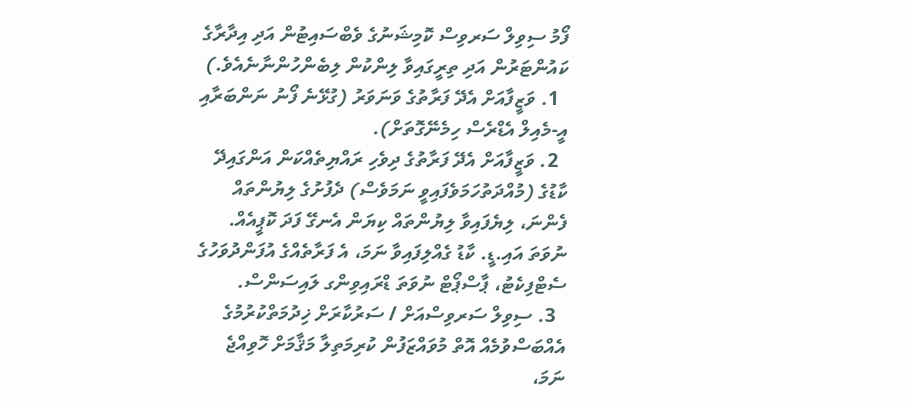ފޯމު ސިވިލް ސަރވިސް ކޮމިޝަނުގެ ވެބްސައިޓުން އަދި އިދާރާގެ ކައުންޓަރުން އަދި ތިރީގައިވާ ލިންކުން ލިބެންހުންނާނެއެވެ.)
  1. ވަޒީފާއަށް އެދޭ ފަރާތުގެ ވަނަވަރު (ގުޅޭނެ ފޯނު ނަންބަރާއި އީ-މެއިލް އެޑްރެސް ހިމެނޭގޮތަށް).
  2. ވަޒީފާއަށް އެދޭ ފަރާތުގެ ދިވެހި ރައްޔިތެއްކަން އަންގައިދޭ ކާޑުގެ (މުއްދަތުހަމަވެފައިވީ ނަމަވެސް) ދެފުށުގެ ލިޔުންތައް ފެންނަ، ލިޔެފައިވާ ލިޔުންތައް ކިޔަން އެނގޭ ފަދަ ކޮޕީއެއް. ނުވަތަ އައި.ޑީ. ކާޑު ގެއްލިފައިވާ ނަމަ، އެ ފަރާތެއްގެ އުފަންދުވަހުގެ ސެޓްފިކެޓު، ޕާސްޕޯޓް ނުވަތަ ޑްރައިވިންގ ލައިސަންސް.
  3. ސިވިލް ސަރވިސްއަށް / ސަރުކާރަށް ޚިދުމަތްކުރުމުގެ އެއްބަސްވުމެއް އޮތް މުވައްޒަފުން ކުރިމަތިލާ މަޤާމަށް ހޮވިއްޖެ ނަމަ،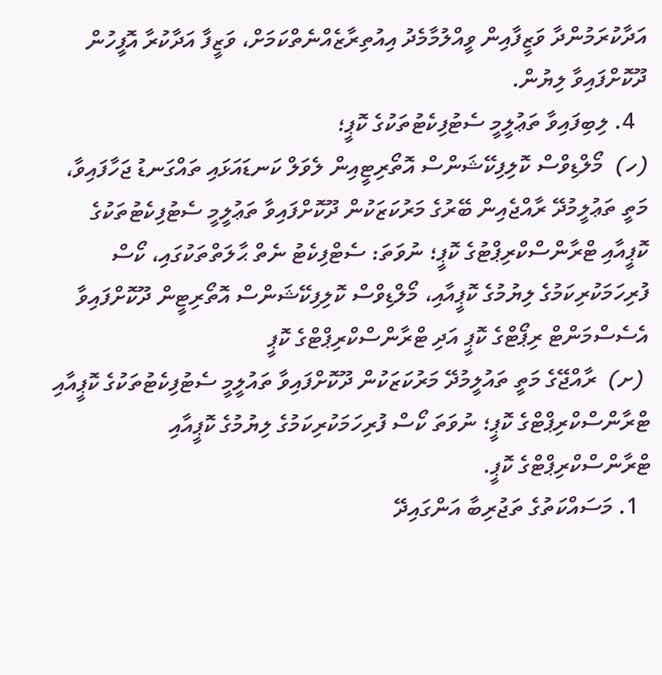އަދާކުރަމުންދާ ވަޒީފާއިން ވީއްލުމާމެދު އިއުތިރާޒެއްނެތްކަމަށް، ވަޒީފާ އަދާކުރާ އޮފީހުން ދޫކޮށްފައިވާ ލިޔުން.
  4. ލިބިފައިވާ ތަޢުލީމީ ސެޓުފިކެޓުތަކުގެ ކޮޕީ؛
(ހ)  މޯލްޑިވްސް ކޮލިފިކޭޝަންސް އޮތޯރިޓީއިން ލެވަލް ކަނޑައަޅައި ތައްގަނޑު ޖަހާފައިވާ، މަތީ ތަޢުލީމުދޭ ރާއްޖެއިން ބޭރުގެ މަރުކަޒަކުން ދޫކޮށްފައިވާ ތަޢުލީމީ ސެޓުފިކެޓުތަކުގެ ކޮޕީއާއި ޓްރާންސްކްރިޕްޓުގެ ކޮޕީ؛ ނުވަތަ: ސެޓްފިކެޓު ނެތް ޙާލަތްތަކުގައި، ކޯސް ފުރިހަމަކުރިކަމުގެ ލިޔުމުގެ ކޮޕީއާއި، މޯލްޑިވްސް ކޮލިފިކޭޝަންސް އޮތޯރިޓީން ދޫކޮށްފައިވާ އެސެސްމަންޓް ރިޕޯޓްގެ ކޮޕީ އަދި ޓްރާންސްކްރިޕްޓްގެ ކޮޕީ
 (ށ)  ރާއްޖޭގެ މަތީ ތައުލީމުދޭ މަރުކަޒަކުން ދޫކޮށްފައިވާ ތައުލީމީ ސެޓުފިކެޓުތަކުގެ ކޮޕީއާއި ޓްރާންސްކްރިޕްޓްގެ ކޮޕީ؛ ނުވަތަ ކޯސް ފުރިހަމަކުރިކަމުގެ ލިޔުމުގެ ކޮޕީއާއި ޓްރާންސްކްރިޕްޓްގެ ކޮޕީ.
  1. މަސައްކަތުގެ ތަޖުރިބާ އަންގައިދޭ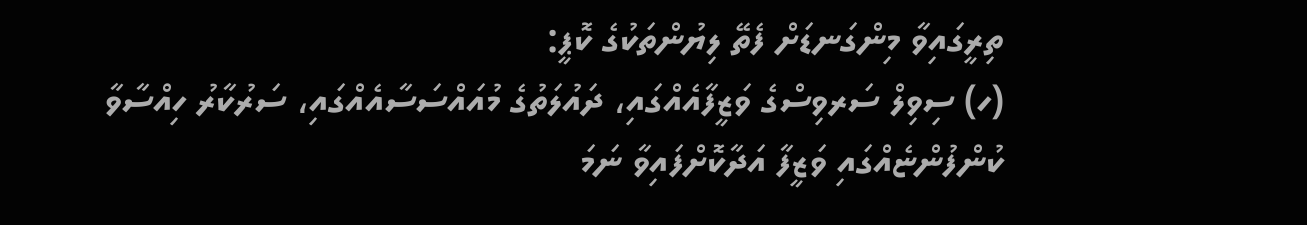ތިރީގައިވާ މިންގަނޑަށް ފެތޭ ލިޔުންތަކުގެ ކޮޕީ:
(ހ) ސިވިލް ސަރވިސްގެ ވަޒީފާއެއްގައި، ދައުލަތުގެ މުއައްސަސާއެއްގައި، ސަރުކާރު ހިއްސާވާ ކުންފުންޏެއްގައި ވަޒީފާ އަދާކޮށްފައިވާ ނަމަ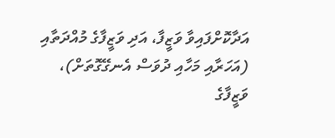އަދާކޮށްފައިވާ ވަޒީފާ، އަދި ވަޒީފާގެ މުއްދަތާއި (އަހަރާއި މަހާއި ދުވަސް އެނގޭގޮތަށް)، ވަޒީފާގެ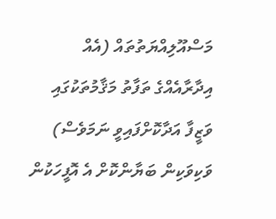މަސްއޫލިއްޔަތުތައް (އެއް އިދާރާއެއްގެ ތަފާތު މަޤާމުތަކުގައި ވަޒީފާ އަދާކޮށްފައިވީ ނަމަވެސް) ވަކިވަކިން ބަޔާންކޮށް އެ އޮފީހަކުން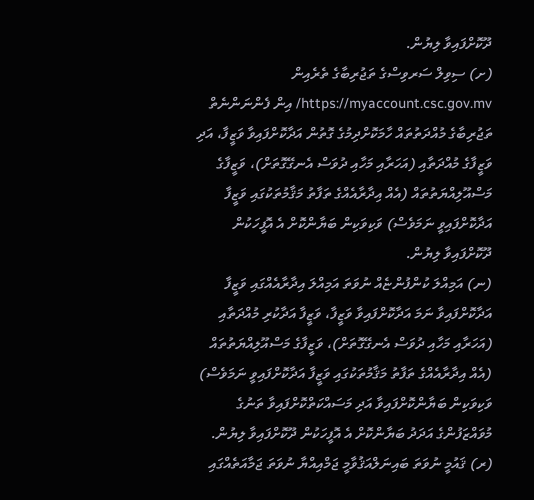ދޫކޮށްފައިވާ ލިޔުން.
(ށ) ސިވިލް ސަރވިސްގެ ތަޖުރިބާގެ ތެރެއިން https://myaccount.csc.gov.mv/ އިން ފެންނަންނެތް ތަޖުރިބާގެ މުއްދަތުތައް ހާމަކޮށްދިމުގެ ގޮތުން އަދާކޮށްފައިވާ ވަޒީފާ، އަދި ވަޒީފާގެ މުއްދަތާއި (އަހަރާއި މަހާއި ދުވަސް އެނގޭގޮތަށް)، ވަޒީފާގެ މަސްއޫލިއްޔަތުތައް (އެއް އިދާރާއެއްގެ ތަފާތު މަޤާމުތަކުގައި ވަޒީފާ އަދާކޮށްފައިވީ ނަމަވެސް) ވަކިވަކިން ބަޔާންކޮށް އެ އޮފީހަކުން ދޫކޮށްފައިވާ ލިޔުން.
(ނ) އަމިއްލަ ކުންފުންޏެއް ނުވަތަ އަމިއްލަ އިދާރާއެއްގައި ވަޒީފާ އަދާކޮށްފައިވާ ނަމަ އަދާކޮށްފައިވާ ވަޒީފާ، ވަޒީފާ އަދާކުރި މުއްދަތާއި (އަހަރާއި މަހާއި ދުވަސް އެނގޭގޮތަށް)، ވަޒީފާގެ މަސްއޫލިއްޔަތުތައް (އެއް އިދާރާއެއްގެ ތަފާތު މަޤާމުތަކުގައި ވަޒީފާ އަދާކޮށްފައިވީ ނަމަވެސް) ވަކިވަކިން ބަޔާންކޮށްފައިވާ އަދި މަސައްކަތްކޮށްފައިވާ ތަނުގެ މުވައްޒަފުންގެ އަދަދު ބަޔާންކޮށް އެ އޮފީހަކުން ދޫކޮށްފައިވާ ލިޔުން.
(ރ) ޤައުމީ ނުވަތަ ބައިނަލްއަޤުވާމީ ޖަމްއިއްޔާ ނުވަތަ ޖަމާއަތެއްގައި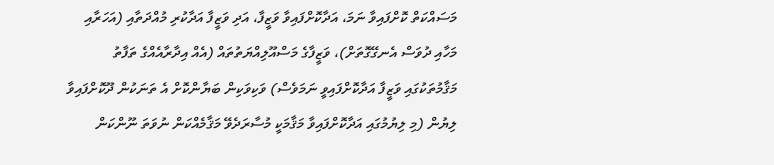މަސައްކަތް ކޮށްފައިވާ ނަމަ، އަދާކޮށްފައިވާ ވަޒީފާ، އަދި ވަޒީފާ އަދާކުރި މުއްދަތާއި (އަހަރާއި މަހާއި ދުވަސް އެނގޭގޮތަށް)، ވަޒީފާގެ މަސްއޫލިއްޔަތުތައް (އެއް އިދާރާއެއްގެ ތަފާތު މަޤާމުތަކުގައި ވަޒީފާ އަދާކޮށްފައިވީ ނަމަވެސް) ވަކިވަކިން ބަޔާންކޮށް އެ ތަނަކުން ދޫކޮށްފައިވާ ލިޔުން (މި ލިޔުމުގައި އަދާކޮށްފައިވާ މަޤާމަކީ މުސާރަދެވޭ މަޤާމެއްކަން ނުވަތަ ނޫންކަން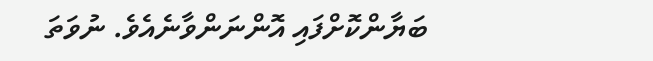ބަޔާންކޮށްފައި އޮންނަންވާނެއެވެ. ނުވަތަ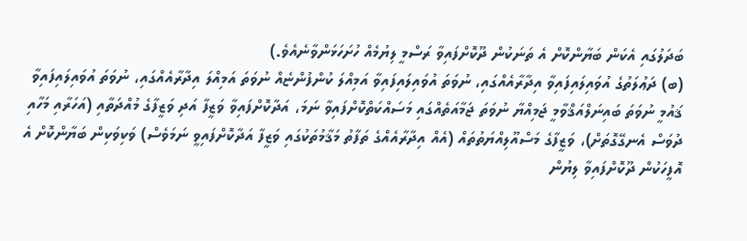ބަދަލުގައި އެކަން ބަޔާންކޮށް އެ ތަނަކުން ދޫކޮށްފައިވާ ރަސްމީ ލިޔުމެއް ހުށަހަޅަންވާނެއެވެ.)
(ބ) ދަޢުލަތުގެ އުވައިލައިފައިވާ އިދާރާއެއްގައި، ނުވަތަ އުވައިލައިފައިވާ އަމިއްލަ ކުންފުންޏެއް ނުވަތަ އަމިއްލަ އިދާރާއެއްގައި، ނުވަތަ އުވައިލައިފައިވާ ޤައުމީ ނުވަތަ ބައިނަލްއަޤްވާމީ ޖަމިއްޔާ ނުވަތަ ޖަމާއަތެއްގައި މަސައްކަތްކޮށްފައިވާ ނަމަ، އަދާކޮށްފައިވާ ވަޒީފާ އަދި ވަޒީފާގެ މުއްދަތާއި (އަހަރާއި މަހާއި ދުވަސް އެނގޭގޮތަށް)، ވަޒީފާގެ މަސްއޫލިއްޔަތުތައް (އެއް އިދާރާއެއްގެ ތަފާތު މަޤާމުތަކުގައި ވަޒީފާ އަދާކޮށްފައިވީ ނަމަވެސް) ވަކިވަކިން ބަޔާންކޮށް އެ އޮފީހަކުން ދޫކޮށްފައިވާ ލިޔުން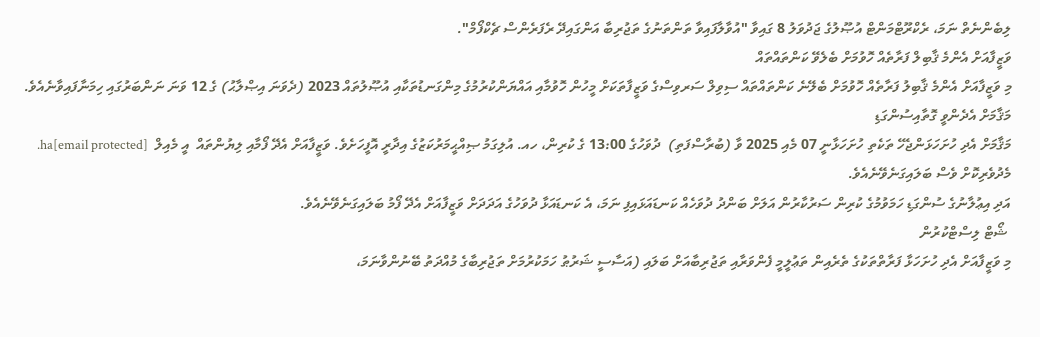ލިބެންނެތް ނަމަ، ރެކްރޫޓްމަންޓް އުޞޫލުގެ ޖަދުވަލު 8 ގައިވާ "އުވާލާފައިވާ ތަންތަނުގެ ތަޖުރިބާ އަންގައިދޭ ރެފަރެންސް ޗެކްފޯމް".
ވަޒީފާއަށް އެންމެ ޤާބިލް ފަރާތެއް ހޮވުމަށް ބެލެވޭ ކަންތައްތައް
މި ވަޒީފާއަށް އެންމެ ޤާބިލު ފަރާތެއް ހޮވުމަށް ބެލޭނެ ކަންތައްތައް ސިވިލް ސަރވިސްގެ ވަޒީފާތަކަށް މީހުން ހޮވުމާއި އައްޔަންކުރުމުގެ މިންގަނޑުތަކާއި އުޞޫލުތައް 2023 (ދެވަނަ އިޞްލާޙު) ގެ 12 ވަނަ ނަންބަރުގައި ހިމަނާފައިވާނެއެވެ.
މަޤާމަށް އެދެންވީ ގޮތާއިސުންގަޑި
މަޤާމަށް އެދި ހުށަހަޅަންޖެހޭ ތަކެތި ހުށަހަޅާނީ 07 މެއި 2025 ވާ (ބުރާސްފަތި)  ދުވަހުގެ 13:00 ގެ ކުރިން، ހއ. އުލިގަމު ޞިއްޙީމަރުކަޒުގެ އިދާރީ އޮފީހަށެވެ. ވަޒީފާއަށް އެދޭ ފޯމާއި ލިޔުންތައް  އީ މެއިލް  [email protected]ha. މެދުވެރިކޮށް ވެސް ބަލައިގަނެވޭނެއެވެ.
އަދި އިޢުލާނުގެ ސުންގަޑި ހަމަވުމުގެ ކުރިން ސަރުކާރުން އަލަށް ބަންދު ދުވަހެއް ކަނޑައަޅައިފި ނަމަ، އެ ކަނޑައަޅާ ދުވަހުގެ އަދަދަށް ވަޒީފާއަށް އެދޭ ފޯމު ބަލައިގަނެވޭނެއެވެ.
 ޝޯޓް ލިސްޓްކުރުން
މި ވަޒީފާއަށް އެދި ހުށަހަޅާ ފަރާތްތަކުގެ ތެރެއިން ތަޢުލީމީ ފެންވަރާއި ތަޖުރިބާއަށް ބަލައި (އަސާސީ ޝަރުޠު ހަމަކުރުމަށް ތަޖުރިބާގެ މުއްދަތު ބޭނުންވާނަމަ،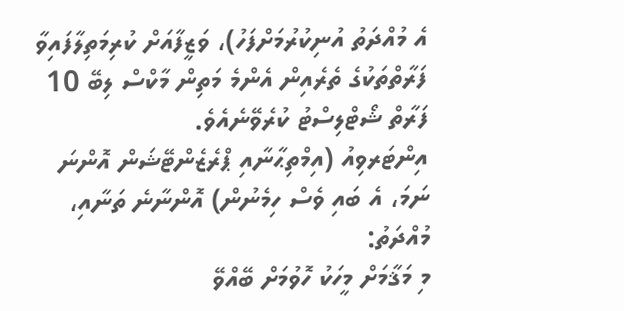އެ މުއްދަތު އުނިކުރުމަށްފަހު)، ވަޒީފާއަށް ކުރިމަތިލާފައިވާ ފަރާތްތަކުގެ ތެރެއިން އެންމެ މަތިން މާކްސް ލިބޭ 10 ފަރާތް ޝޯޓްލިސްޓު ކުރެވޭނެއެވެ.
އިންޓަރވިއު (އިމްތިޙާނާއި ޕްރެޒެންޓޭޝަން އޮންނަ ނަމަ، އެ ބައި ވެސް ހިމެނުން) އޮންނާނެ ތަނާއި، މުއްދަތު:
މި މަޤާމަށް މީހަކު ހޮވުމަށް ބޭއްވޭ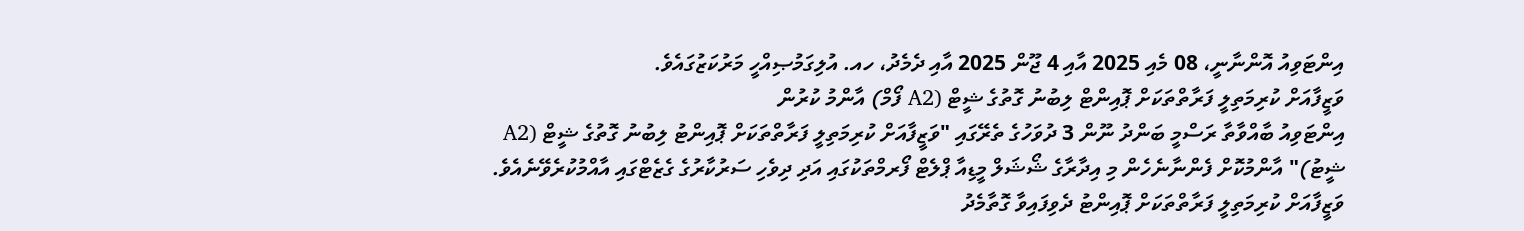އިންޓަވިއު އޮންނާނީ، 08 މެއި 2025 އާއި 4 ޖޫން 2025 އާއި ދެމެދު، ހއ. އުލިގަމުޞިއްހީ މަރުކަޒުގައެވެ.
ވަޒީފާއަށް ކުރިމަތިލީ ފަރާތްތަކަށް ޕޮއިންޓް ލިބުނު ގޮތުގެ ޝީޓް (A2 ފޯމް) އާންމު ކުރުން
އިންޓަވިއު ބާއްވާތާ ރަސްމީ ބަންދު ނޫން 3 ދުވަހުގެ ތެރޭގައި "ވަޒީފާއަށް ކުރިމަތިލީ ފަރާތްތަކަށް ޕޮއިންޓު ލިބުނު ގޮތުގެ ޝީޓް (A2 ޝީޓު)" އާންމުކޮށް ފެންނާނެހެން މި އިދާރާގެ ޝޯޝަލް މީޑިއާ ޕްލެޓް ފޯރމްތަކުގައި އަދި ދިވެހި ސަރުކާރުގެ ގެޒެޓްގައި އާއްމުކުރެވޭނެއެވެ. ވަޒީފާއަށް ކުރިމަތިލީ ފަރާތްތަކަށް ޕޮއިންޓު ދެވިފައިވާ ގޮތާމެދު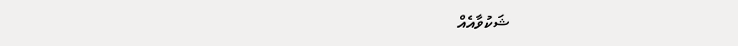ޝަކުވާއެއް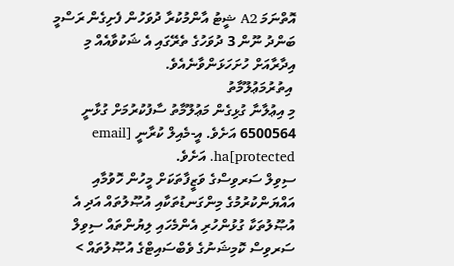އޮތްނަމަ A2 ޝީޓު އާންމުކުރާ ދުވަހުން ފެށިގެން ރަސްމީ ބަންދު ނޫން 3 ދުވަހުގެ ތެރޭގައި އެ ޝަކުވާއެއް މި އިދާރާއަށް ހުށަހަޅަންވާނެއެވެ.
 އިތުރުމަޢުލޫމާތު
މި އިޢުލާނާ ގުޅިގެން މަޢުލޫމާތު ސާފުކުރުމަށް ގުޅާނީ 6500564 އަށެވެ. އީ-މެއިލް ކުރާނީ [email protected]ha. އަށެވެ.
ސިވިލް ސަރވިސްގެ ވަޒީފާތަކަށް މީހުން ހޮވުމާއި އައްޔަންކުރުމުގެ މިންގަނޑުތަކާއި އުޞޫލުތައް އަދި އެ އުޞޫލުތަކާ ގުޅުންހުރި އެންމެހައި ލިޔުންތައް ސިވިލް ސަރވިސް ކޮމިޝަނުގެ ވެބްސައިޓްގެ އުޞޫލުތައް >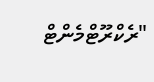"ރެކްރޫޓްމެންޓް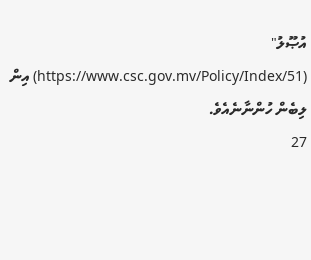އުޞޫލު" (https://www.csc.gov.mv/Policy/Index/51) އިން ލިބެން ހުންނާނެއެވެ.
27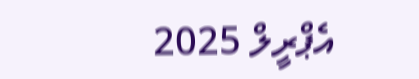އެޕްރީލް 2025